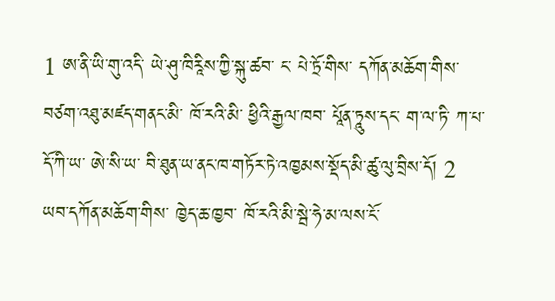1 ཨ་ནི་ཡི་གུ་འདི་ ཡེ་ཤུ་ཁིརཱིས་ཀྱི་སྐུ་ཚབ་ ང་ པེ་ཏྲོ་གིས་ དཀོན་མཆོག་གིས་བཙག་འཐུ་མཛད་གནང་མི་ ཁོ་རའི་མི་ ཕྱིའི་རྒྱལ་ཁབ་ པཱོན་ཏཱུས་དང་ ག་ལ་ཏི་ ཀ་པ་དོ་ཀི་ཡ་ ཨེ་སི་ཡ་ བི་ཐུན་ཡ་ནང་ཁ་གཏོར་ཏེ་འཁྱམས་སྡོད་མི་ཚུ་ལུ་བྲིས་དོ། 2 ཡབ་དཀོན་མཆོག་གིས་ ཁྱེད་ཆ་ཁྱབ་ ཁོ་རའི་མི་སྦེ་ཧེ་མ་ལས་ངོ་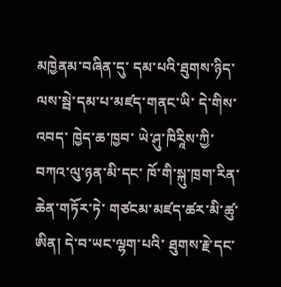མཁྱེནམ་བཞིན་དུ་ དམ་པའི་ཐུགས་ཉིད་ལས་སྦེ་དམ་པ་མཛད་གནང་ཡི་ དེ་གིས་འབད་ ཁྱེད་ཆ་ཁྱབ་ ཡེ་ཤུ་ཁིརཱིས་ཀྱི་བཀའ་ལུ་ཉན་མི་དང་ ཁོ་གི་སྐུ་ཁྲག་རིན་ཆེན་གཏོར་ཏེ་ གཙངམ་མཛད་ཚར་མི་ཚུ་ཨིན། དེ་བ་ཡང་ལྷག་པའི་ ཐུགས་རྗེ་དང་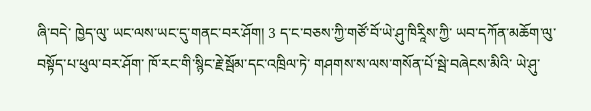ཞི་བདེ་ ཁྱེད་ལུ་ ཡང་ལས་ཡང་དུ་གནང་བར་ཤོག། 3 ད་ང་བཅས་ཀྱི་གཙོ་བོ་ཡེ་ཤུ་ཁིརཱིས་ཀྱི་ ཡབ་དཀོན་མཆོག་ལུ་བསྟོད་པ་ཕུལ་བར་ཤོག་ ཁོ་རང་གི་སྙིང་རྗེ་སྦོམ་དང་འཁྲིལ་ཏེ་ གཤགས་ས་ལས་གསོན་པོ་སྦེ་བཞེངས་མིའི་ ཡེ་ཤུ་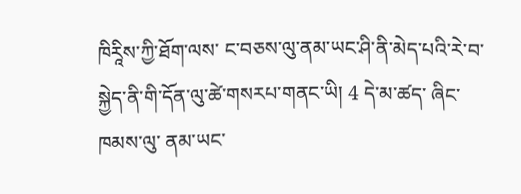ཁིརཱིས་ཀྱི་ཐོག་ལས་ ང་བཅས་ལུ་ནམ་ཡང་ཤི་ནི་མེད་པའི་རེ་བ་ སྐྱེད་ནི་གི་དོན་ལུ་ཚེ་གསརཔ་གནང་ཡི། 4 དེ་མ་ཚད་ ཞིང་ཁམས་ལུ་ ནམ་ཡང་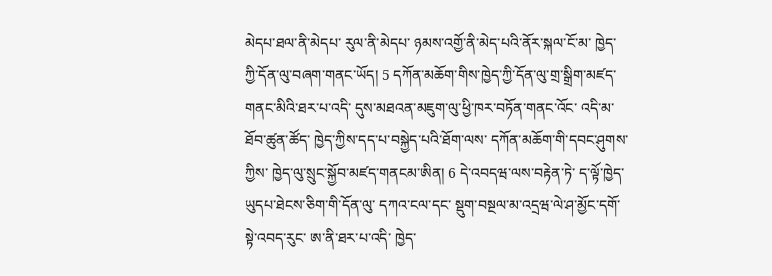མེདཔ་ཐལ་ནི་མེདཔ་ རུལ་ནི་མེདཔ་ ཉམས་འགྱོ་ནི་མེད་པའི་ནོར་སྐལ་ངོ་མ་ ཁྱེད་ཀྱི་དོན་ལུ་བཞག་གནང་ཡོད། 5 དཀོན་མཆོག་གིས་ཁྱེད་ཀྱི་དོན་ལུ་གྲ་སྒྲིག་མཛད་གནང་མིའི་ཐར་པ་འདི་ དུས་མཐའན་མཇུག་ལུ་ཕྱི་ཁར་བཏོན་གནང་འོང་ འདི་མ་ཐོབ་ཚུན་ཚོད་ ཁྱེད་ཀྱིས་དད་པ་བསྐྱེད་པའི་ཐོག་ལས་ དཀོན་མཆོག་གི་དབང་ཤུགས་ཀྱིས་ ཁྱེད་ལུ་སྲུང་སྐྱོབ་མཛད་གནངམ་ཨིན། 6 དེ་འབདཝ་ལས་བརྟེན་ཏེ་ ད་ལྟོ་ཁྱེད་ ཡུདཔ་ཐེངས་ཅིག་གི་དོན་ལུ་ དཀའ་ངལ་དང་ སྡུག་བསྔལ་མ་འདྲཝ་ལེ་ཤ་མྱོང་དགོ་སྟེ་འབད་རུང་ ཨ་ནི་ཐར་པ་འདི་ ཁྱེད་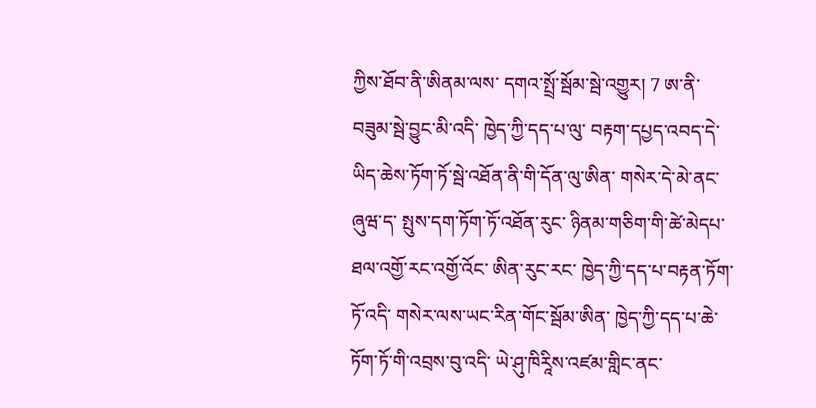ཀྱིས་ཐོབ་ནི་ཨིནམ་ལས་ དགའ་སྤྲོ་སྦོམ་སྦེ་འགྱུར། 7 ཨ་ནི་བཟུམ་སྦེ་བྱུང་མི་འདི་ ཁྱེད་ཀྱི་དད་པ་ལུ་ བརྟག་དཔྱད་འབད་དེ་ ཡིད་ཆེས་ཏོག་ཏོ་སྦེ་འཐོན་ནི་གི་དོན་ལུ་ཨིན་ གསེར་དེ་མེ་ནང་ཞུཝ་ད་ སྤུས་དག་ཏོག་ཏོ་འཐོན་རུང་ ཉིནམ་གཅིག་གི་ཚེ་མེདཔ་ཐལ་འགྱོ་རང་འགྱོ་འོང་ ཨིན་རུང་རང་ ཁྱེད་ཀྱི་དད་པ་བརྟན་ཏོག་ཏོ་འདི་ གསེར་ལས་ཡང་རིན་གོང་སྦོམ་ཨིན་ ཁྱེད་ཀྱི་དད་པ་ཆེ་ཏོག་ཏོ་གི་འབྲས་བུ་འདི་ ཡེ་ཤུ་ཁིརཱིས་འཛམ་གླིང་ནང་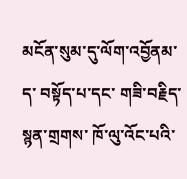མངོན་སུམ་དུ་ལོག་འབྱོནམ་ད་ བསྟོད་པ་དང་ གཟི་བརྗིད་ སྙན་གྲགས་ ཁོ་ལུ་འོང་པའི་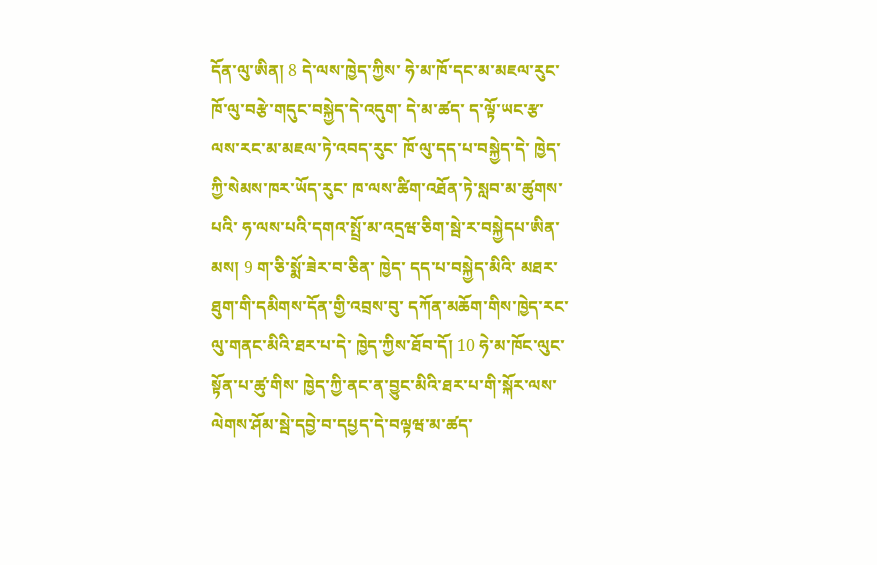དོན་ལུ་ཨིན། 8 དེ་ལས་ཁྱེད་ཀྱིས་ ཧེ་མ་ཁོ་དང་མ་མཇལ་རུང་ ཁོ་ལུ་བརྩེ་གདུང་བསྐྱེད་དེ་འདུག་ དེ་མ་ཚད་ ད་ལྟོ་ཡང་རྩ་ལས་རང་མ་མཇལ་ཏེ་འབད་རུང་ ཁོ་ལུ་དད་པ་བསྐྱེད་དེ་ ཁྱེད་ཀྱི་སེམས་ཁར་ཡོད་རུང་ ཁ་ལས་ཚིག་འཐོན་ཏེ་སླབ་མ་ཚུགས་པའི་ ཧ་ལས་པའི་དགའ་སྤྲོ་མ་འདྲཝ་ཅིག་སྦེ་ར་བསྐྱེདཔ་ཨིན་མས། 9 ག་ཅི་སྨོ་ཟེར་བ་ཅིན་ ཁྱེད་ དད་པ་བསྐྱེད་མིའི་ མཐར་ཐུག་གི་དམིགས་དོན་གྱི་འབྲས་བུ་ དཀོན་མཆོག་གིས་ཁྱེད་རང་ལུ་གནང་མིའི་ཐར་པ་དེ་ ཁྱེད་ཀྱིས་ཐོབ་དོ། 10 ཧེ་མ་ཁོང་ལུང་སྟོན་པ་ཚུ་གིས་ ཁྱེད་ཀྱི་ནང་ན་བྱུང་མིའི་ཐར་པ་གི་སྐོར་ལས་ ལེགས་ཤོམ་སྦེ་དབྱེ་བ་དཔྱད་དེ་བལྟཝ་མ་ཚད་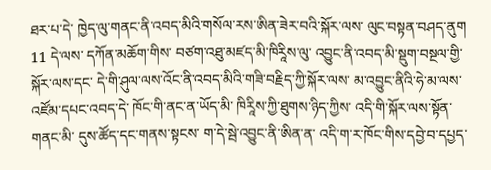ཐར་པ་དེ་ ཁྱེད་ལུ་གནང་ནི་འབད་མིའི་གསོལ་རས་ཨིན་ཟེར་བའི་སྐོར་ལས་ ལུང་བསྟན་བཤད་ནུག 11 དེ་ལས་ དཀོན་མཆོག་གིས་ བཙག་འཐུ་མཛད་མི་ཁིརཱིས་ལུ་ འབྱུང་ནི་འབད་མི་སྡུག་བསྔལ་གྱི་སྐོར་ལས་དང་ དེ་གི་ཤུལ་ལས་འོང་ནི་འབད་མིའི་གཟི་བརྗིད་ཀྱི་སྐོར་ལས་ མ་འབྱུང་ནིའི་ཧེ་མ་ལས་འཛོམ་དཔང་འབད་དེ་ ཁོང་གི་ནང་ན་ཡོད་མི་ ཁིརཱིས་ཀྱི་ཐུགས་ཉིད་ཀྱིས་ འདི་གི་སྐོར་ལས་སྟོན་གནང་མི་ དུས་ཚོད་དང་གནས་སྟངས་ ག་དེ་སྦེ་འབྱུང་ནི་ཨིན་ན་ འདི་ག་ར་ཁོང་གིས་དབྱེ་བ་དཔྱད་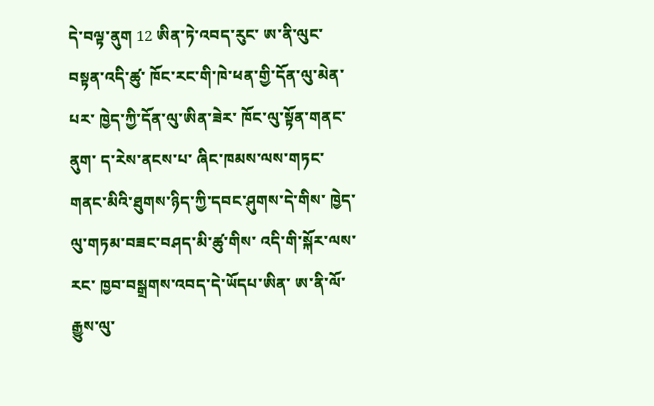དེ་བལྟ་ནུག 12 ཨིན་ཏེ་འབད་རུང་ ཨ་ནི་ལུང་བསྟན་འདི་ཚུ་ ཁོང་རང་གི་ཁེ་ཕན་གྱི་དོན་ལུ་མེན་པར་ ཁྱེད་ཀྱི་དོན་ལུ་ཨིན་ཟེར་ ཁོང་ལུ་སྟོན་གནང་ནུག་ ད་རེས་ནངས་པ་ ཞིང་ཁམས་ལས་གཏང་གནང་མིའི་ཐུགས་ཉིད་ཀྱི་དབང་ཤུགས་དེ་གིས་ ཁྱེད་ལུ་གཏམ་བཟང་བཤད་མི་ཚུ་གིས་ འདི་གི་སྐོར་ལས་རང་ ཁྱབ་བསྒྲགས་འབད་དེ་ཡོདཔ་ཨིན་ ཨ་ནི་ལོ་རྒྱུས་ལུ་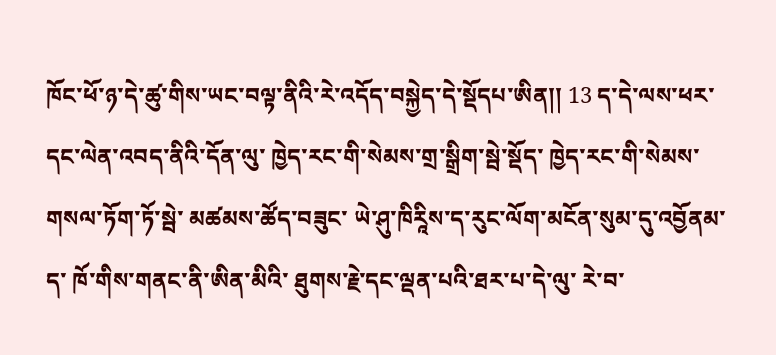ཁོང་ཕོ་ཉ་དེ་ཚུ་གིས་ཡང་བལྟ་ནིའི་རེ་འདོད་བསྐྱེད་དེ་སྡོདཔ་ཨིན།། 13 ད་དེ་ལས་ཕར་ དང་ལེན་འབད་ནིའི་དོན་ལུ་ ཁྱེད་རང་གི་སེམས་གྲ་སྒྲིག་སྦེ་སྡོད་ ཁྱེད་རང་གི་སེམས་གསལ་ཏོག་ཏོ་སྦེ་ མཚམས་ཚོད་བཟུང་ ཡེ་ཤུ་ཁིརཱིས་ད་རུང་ལོག་མངོན་སུམ་དུ་འབྱོནམ་ད་ ཁོ་གིས་གནང་ནི་ཨིན་མིའི་ ཐུགས་རྗེ་དང་ལྡན་པའི་ཐར་པ་དེ་ལུ་ རེ་བ་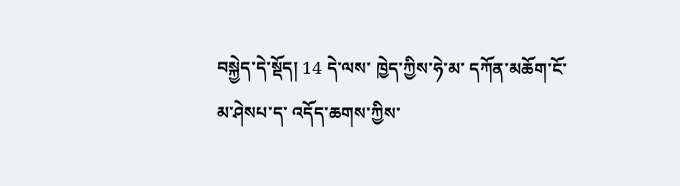བསྐྱེད་དེ་སྡོད། 14 དེ་ལས་ ཁྱེད་ཀྱིས་ཧེ་མ་ དཀོན་མཆོག་ངོ་མ་ཤེསཔ་ད་ འདོད་ཆགས་ཀྱིས་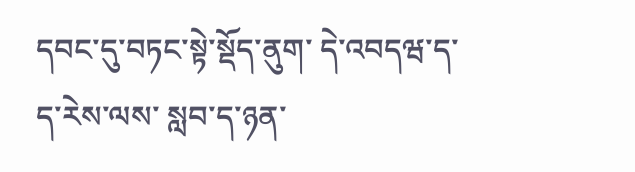དབང་དུ་བཏང་སྟེ་སྡོད་ནུག་ དེ་འབདཝ་ད་ ད་རེས་ལས་ སླབ་ད་ཉན་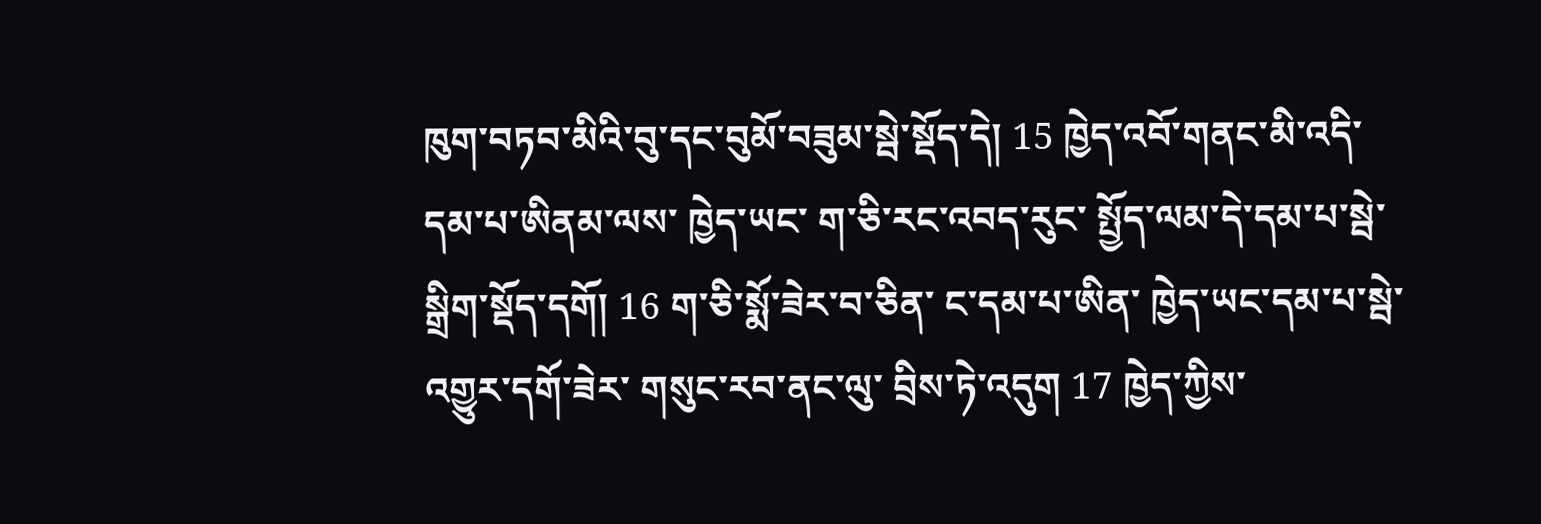ཁུག་བཏབ་མིའི་བུ་དང་བུམོ་བཟུམ་སྦེ་སྡོད་དེ། 15 ཁྱེད་འབོ་གནང་མི་འདི་ དམ་པ་ཨིནམ་ལས་ ཁྱེད་ཡང་ ག་ཅི་རང་འབད་རུང་ སྤྱོད་ལམ་དེ་དམ་པ་སྦེ་སྒྲིག་སྡོད་དགོ། 16 ག་ཅི་སྨོ་ཟེར་བ་ཅིན་ ང་དམ་པ་ཨིན་ ཁྱེད་ཡང་དམ་པ་སྦེ་འགྱུར་དགོ་ཟེར་ གསུང་རབ་ནང་ལུ་ བྲིས་ཏེ་འདུག 17 ཁྱེད་ཀྱིས་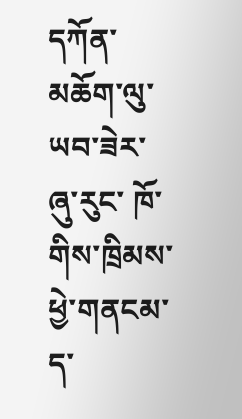དཀོན་མཆོག་ལུ་ཡབ་ཟེར་ཞུ་རུང་ ཁོ་གིས་ཁྲིམས་ཕྱེ་གནངམ་ད་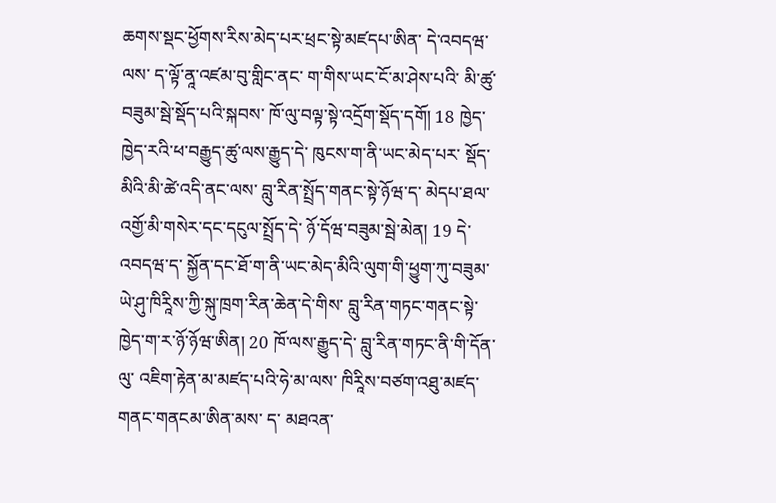ཆགས་སྡང་ཕྱོགས་རིས་མེད་པར་ཕྲང་སྟེ་མཛདཔ་ཨིན་ དེ་འབདཝ་ལས་ ད་ལྟོ་ནཱ་འཛམ་བུ་གླིང་ནང་ ག་གིས་ཡང་ངོ་མ་ཤེས་པའི་ མི་ཚུ་བཟུམ་སྦེ་སྡོད་པའི་སྐབས་ ཁོ་ལུ་བལྟ་སྟེ་འདྲོག་སྡོད་དགོ། 18 ཁྱེད་ ཁྱེད་རའི་ཕ་བརྒྱུད་ཚུ་ལས་རྒྱུད་དེ་ ཁུངས་ག་ནི་ཡང་མེད་པར་ སྡོད་མིའི་མི་ཚེ་འདི་ནང་ལས་ བླུ་རིན་སྤྲོད་གནང་སྟེ་ཉོཝ་ད་ མེདཔ་ཐལ་འགྱོ་མི་གསེར་དང་དངུལ་སྤྲོད་དེ་ ཉོ་དོཝ་བཟུམ་སྦེ་མེན། 19 དེ་འབདཝ་ད་ སྐྱོན་དང་ཐོ་ག་ནི་ཡང་མེད་མིའི་ལུག་གི་ཕྱུག་ཀུ་བཟུམ་ ཡེ་ཤུ་ཁིརཱིས་ཀྱི་སྐུ་ཁྲག་རིན་ཆེན་དེ་གིས་ བླུ་རིན་གཏང་གནང་སྟེ་ ཁྱེད་ག་ར་ཉོ་ཉོཝ་ཨིན། 20 ཁོ་ལས་རྒྱུད་དེ་ བླུ་རིན་གཏང་ནི་གི་དོན་ལུ་ འཇིག་རྟེན་མ་མཛད་པའི་ཧེ་མ་ལས་ ཁིརཱིས་བཙག་འཐུ་མཛད་གནང་གནངམ་ཨིན་མས་ ད་ མཐའན་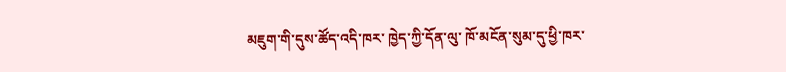མཇུག་གི་དུས་ཚོད་འདི་ཁར་ ཁྱེད་ཀྱི་དོན་ལུ་ ཁོ་མངོན་སུམ་དུ་ཕྱི་ཁར་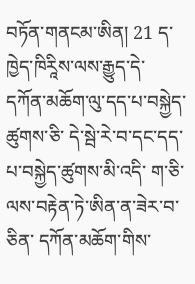བཏོན་གནངམ་ཨིན། 21 ད་ཁྱེད་ཁིརཱིས་ལས་རྒྱུད་དེ་ དཀོན་མཆོག་ལུ་དད་པ་བསྐྱེད་ཚུགས་ཅི་ དེ་སྦེ་རེ་བ་དང་དད་པ་བསྐྱེད་ཚུགས་མི་འདི་ ག་ཅི་ལས་བརྟེན་ཏེ་ཨིན་ན་ཟེར་བ་ཅིན་ དཀོན་མཆོག་གིས་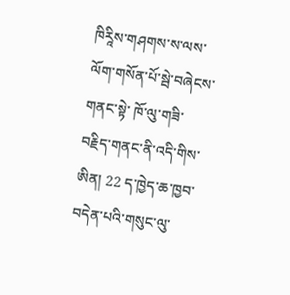ཁིརཱིས་གཤགས་ས་ལས་ལོག་གསོན་པོ་སྦེ་བཞེངས་གནང་སྟེ་ ཁོ་ལུ་གཟི་བརྗིད་གནང་ནི་འདི་གིས་ཨིན། 22 ད་ཁྱེད་ཆ་ཁྱབ་བདེན་པའི་གསུང་ལུ་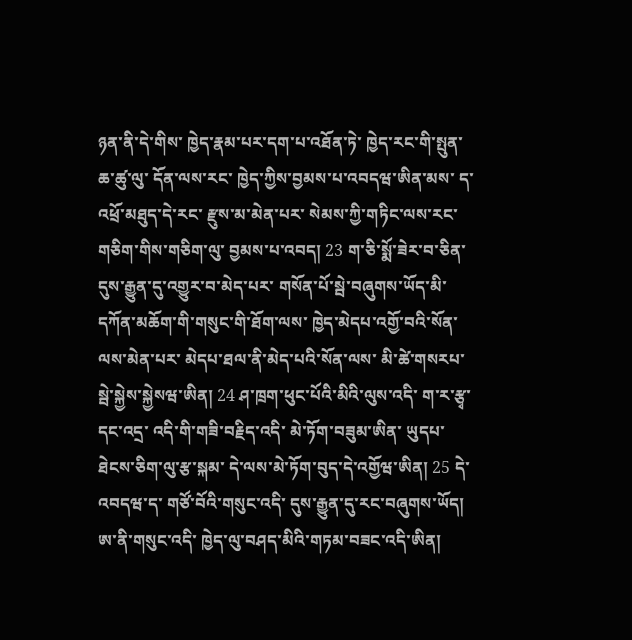ཉན་ནི་དེ་གིས་ ཁྱེད་རྣམ་པར་དག་པ་འཐོན་ཏེ་ ཁྱེད་རང་གི་སྤུན་ཆ་ཚུ་ལུ་ དོན་ལས་རང་ ཁྱེད་ཀྱིས་བྱམས་པ་འབདཝ་ཨིན་མས་ ད་འཕྲོ་མཐུད་དེ་རང་ རྫུས་མ་མེན་པར་ སེམས་ཀྱི་གཏིང་ལས་རང་ གཅིག་གིས་གཅིག་ལུ་ བྱམས་པ་འབད། 23 ག་ཅི་སྨོ་ཟེར་བ་ཅིན་ དུས་རྒྱུན་དུ་འགྱུར་བ་མེད་པར་ གསོན་པོ་སྦེ་བཞུགས་ཡོད་མི་ དཀོན་མཆོག་གི་གསུང་གི་ཐོག་ལས་ ཁྱེད་མེདཔ་འགྱོ་བའི་སོན་ལས་མེན་པར་ མེདཔ་ཐལ་ནི་མེད་པའི་སོན་ལས་ མི་ཚེ་གསརཔ་སྦེ་སྐྱེས་སྐྱེསཝ་ཨིན། 24 ཤ་ཁྲག་ཕུང་པོའི་མིའི་ལུས་འདི་ ག་ར་རྩྭ་དང་འདྲ་ འདི་གི་གཟི་བརྗིད་འདི་ མེ་ཏོག་བཟུམ་ཨིན་ ཡུདཔ་ཐེངས་ཅིག་ལུ་རྩ་སྐམ་ དེ་ལས་མེ་ཏོག་བུད་དེ་འགྱོཝ་ཨིན། 25 དེ་འབདཝ་ད་ གཙོ་བོའི་གསུང་འདི་ དུས་རྒྱུན་དུ་རང་བཞུགས་ཡོད། ཨ་ནི་གསུང་འདི་ ཁྱེད་ལུ་བཤད་མིའི་གཏམ་བཟང་འདི་ཨིན།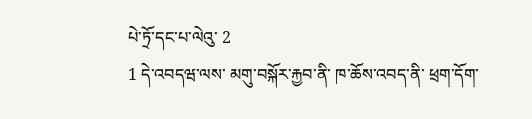པེ་ཏྲོ་དང་པ་ལེའུ་ 2
1 དེ་འབདཝ་ལས་ མགུ་བསྐོར་རྐྱབ་ནི་ ཁ་ཆོས་འབད་ནི་ ཕྲག་དོག་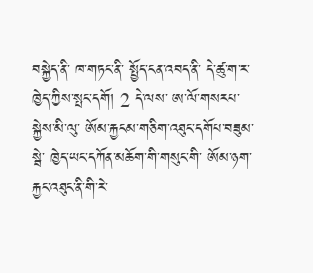བསྐྱེད་ནི་ ཁ་གཏང་ནི་ སྤྱོད་ངན་འབད་ནི་ དེ་ཚུ་ག་ར་ ཁྱེད་ཀྱིས་སྤང་དགོ། 2 དེ་ལས་ ཨ་ལོ་གསརཔ་སྐྱེས་མི་ལུ་ ཨོམ་རྐྱངམ་གཅིག་འཐུང་དགོཔ་བཟུམ་སྦེ་ ཁྱེད་ཡང་དཀོན་མཆོག་གི་གསུང་གི་ ཨོམ་ཉག་རྐྱང་འཐུང་ནི་གི་རེ་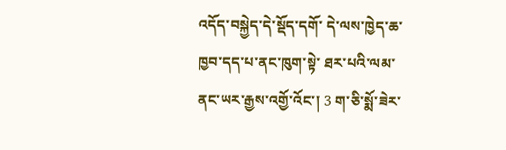འདོད་བསྐྱེད་དེ་སྡོད་དགོ་ དེ་ལས་ཁྱེད་ཆ་ཁྱབ་དད་པ་ནང་ཁུག་སྟེ་ ཐར་པའི་ལམ་ནང་ཡར་རྒྱས་འགྱོ་འོང་། 3 ག་ཅི་སྨོ་ཟེར་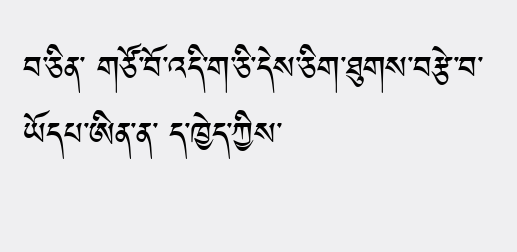བ་ཅིན་ གཙོ་བོ་འདི་ག་ཅི་དེས་ཅིག་ཐུགས་བརྩེ་བ་ཡོདཔ་ཨིན་ན་ ད་ཁྱེད་ཀྱིས་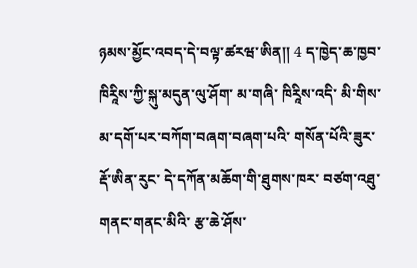ཉམས་མྱོང་འབད་དེ་བལྟ་ཚརཝ་ཨིན།། 4 ད་ཁྱེད་ཆ་ཁྱབ་ཁིརཱིས་ཀྱི་སྐུ་མདུན་ལུ་ཤོག་ མ་གཞི་ ཁིརཱིས་འདི་ མི་གིས་མ་དགོ་པར་བཀོག་བཞག་བཞག་པའི་ གསོན་པོའི་ཟུར་རྡོ་ཨིན་རུང་ དེ་དཀོན་མཆོག་གི་ཐུགས་ཁར་ བཙག་འཐུ་གནང་གནང་མིའི་ རྩ་ཆེ་ཤོས་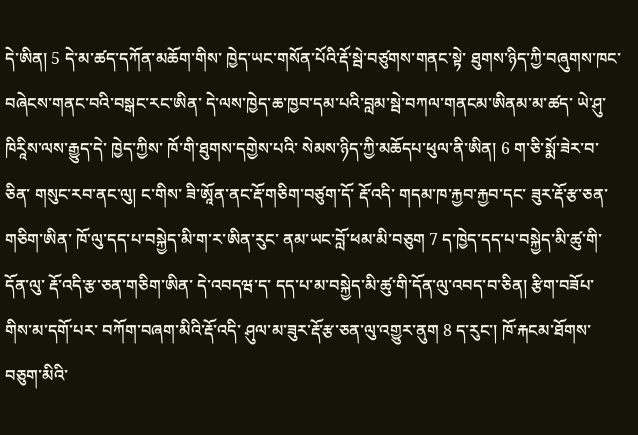དེ་ཨིན། 5 དེ་མ་ཚད་དཀོན་མཆོག་གིས་ ཁྱེད་ཡང་གསོན་པོའི་རྡོ་སྦེ་བཙུགས་གནང་སྟེ་ ཐུགས་ཉིད་ཀྱི་བཞུགས་ཁང་བཞེངས་གནང་བའི་བསྒང་རང་ཨིན་ དེ་ལས་ཁྱེད་ཆ་ཁྱབ་དམ་པའི་བླམ་སྦེ་བཀལ་གནངམ་ཨིནམ་མ་ཚད་ ཡེ་ཤུ་ཁིརཱིས་ལས་རྒྱུད་དེ་ ཁྱེད་ཀྱིས་ ཁོ་གི་ཐུགས་དགྱེས་པའི་ སེམས་ཉིད་ཀྱི་མཆོདཔ་ཕུལ་ནི་ཨིན། 6 ག་ཅི་སྨོ་ཟེར་བ་ཅིན་ གསུང་རབ་ནང་ལུ། ང་གིས་ ཟི་ཨཱོན་ནང་རྡོ་གཅིག་བཙུག་དོ་ རྡོ་འདི་ གདམ་ཁ་རྐྱབ་རྐྱབ་དང་ ཟུར་རྡོ་རྩ་ཅན་གཅིག་ཨིན་ ཁོ་ལུ་དད་པ་བསྐྱེད་མི་ག་ར་ཨིན་རུང་ ནམ་ཡང་བློ་ཕམ་མི་བཅུག 7 ད་ཁྱེད་དད་པ་བསྐྱེད་མི་ཚུ་གི་དོན་ལུ་ རྡོ་འདི་རྩ་ཅན་གཅིག་ཨིན་ དེ་འབདཝ་ད་ དད་པ་མ་བསྐྱེད་མི་ཚུ་གི་དོན་ལུ་འབད་བ་ཅིན། རྩིག་བཟོཔ་གིས་མ་དགོ་པར་ བཀོག་བཞག་མིའི་རྡོ་འདི་ ཤུལ་མ་ཟུར་རྡོ་རྩ་ཅན་ལུ་འགྱུར་ནུག 8 ད་རུང་། ཁོ་རྐངམ་ཐོགས་བཅུག་མིའི་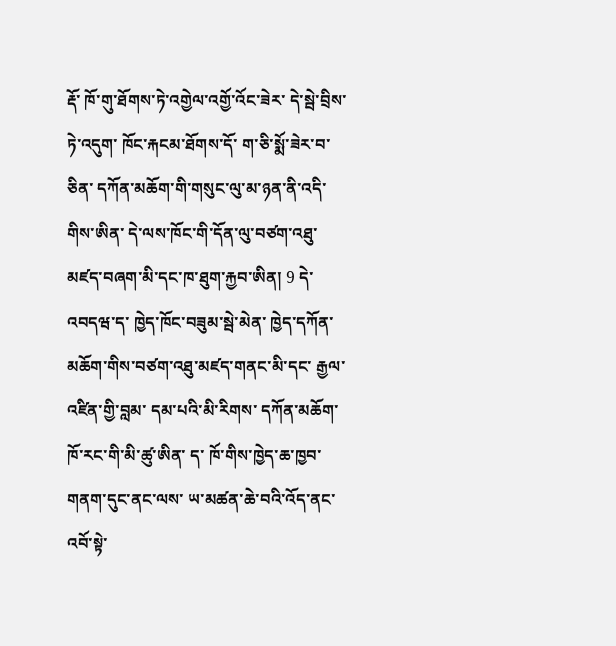རྡོ་ ཁོ་གུ་ཐོགས་ཏེ་འགྱེལ་འགྱོ་འོང་ཟེར་ དེ་སྦེ་བྲིས་ཏེ་འདུག་ ཁོང་རྐངམ་ཐོགས་དོ་ ག་ཅི་སྨོ་ཟེར་བ་ཅིན་ དཀོན་མཆོག་གི་གསུང་ལུ་མ་ཉན་ནི་འདི་གིས་ཨིན་ དེ་ལས་ཁོང་གི་དོན་ལུ་བཙག་འཐུ་མཛད་བཞག་མི་དང་ཁ་ཐུག་རྐྱབ་ཨིན། 9 དེ་འབདཝ་ད་ ཁྱེད་ཁོང་བཟུམ་སྦེ་མེན་ ཁྱེད་དཀོན་མཆོག་གིས་བཙག་འཐུ་མཛད་གནང་མི་དང་ རྒྱལ་འཛིན་གྱི་བླམ་ དམ་པའི་མི་རིགས་ དཀོན་མཆོག་ཁོ་རང་གི་མི་ཚུ་ཨིན་ ད་ ཁོ་གིས་ཁྱེད་ཆ་ཁྱབ་གནག་དུང་ནང་ལས་ ཡ་མཚན་ཆེ་བའི་འོད་ནང་འབོ་སྟེ་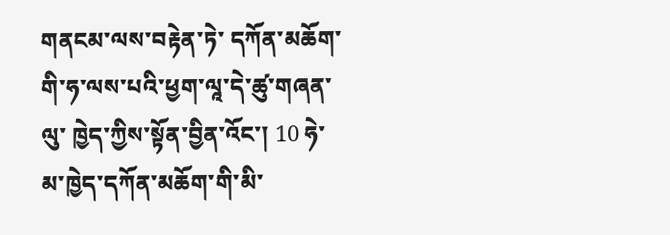གནངམ་ལས་བརྟེན་ཏེ་ དཀོན་མཆོག་གི་ཧ་ལས་པའི་ཕྱག་ལཱ་དེ་ཚུ་གཞན་ལུ་ ཁྱེད་ཀྱིས་སྟོན་བྱིན་འོང་། 10 ཧེ་མ་ཁྱེད་དཀོན་མཆོག་གི་མི་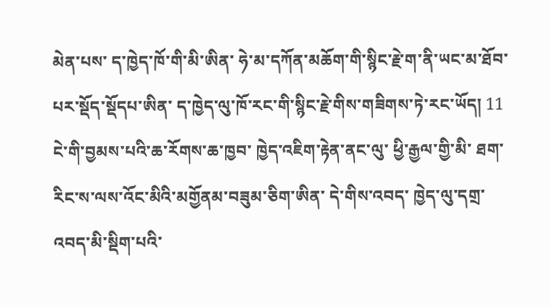མེན་པས་ ད་ཁྱེད་ཁོ་གི་མི་ཨིན་ ཧེ་མ་དཀོན་མཆོག་གི་སྙིང་རྗེ་ག་ནི་ཡང་མ་ཐོབ་པར་སྡོད་སྡོདཔ་ཨིན་ ད་ཁྱེད་ལུ་ཁོ་རང་གི་སྙིང་རྗེ་གིས་གཟིགས་ཏེ་རང་ཡོད། 11 ངེ་གི་བྱམས་པའི་ཆ་རོགས་ཆ་ཁྱབ་ ཁྱེད་འཇིག་རྟེན་ནང་ལུ་ ཕྱི་རྒྱལ་གྱི་མི་ ཐག་རིང་ས་ལས་འོང་མིའི་མགྱོནམ་བཟུམ་ཅིག་ཨིན་ དེ་གིས་འབད་ ཁྱེད་ལུ་དགྲ་འབད་མི་སྡིག་པའི་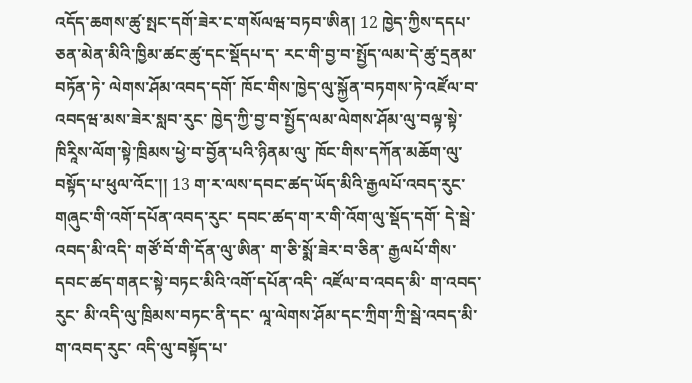འདོད་ཆགས་ཚུ་སྤང་དགོ་ཟེར་ང་གསོལཝ་བཏབ་ཨིན། 12 ཁྱེད་ཀྱིས་དདཔ་ཅན་མེན་མིའི་ཁྱིམ་ཚང་ཚུ་དང་སྡོདཔ་ད་ རང་གི་བྱ་བ་སྤྱོད་ལམ་དེ་ཚུ་དྲནམ་བཏོན་ཏེ་ ལེགས་ཤོམ་འབད་དགོ་ ཁོང་གིས་ཁྱེད་ལུ་སྐྱོན་བཏགས་ཏེ་འཛོལ་བ་འབདཝ་མས་ཟེར་སླབ་རུང་ ཁྱེད་ཀྱི་བྱ་བ་སྤྱོད་ལམ་ལེགས་ཤོམ་ལུ་བལྟ་སྟེ་ ཁིརཱིས་ལོག་སྟེ་ཁྲིམས་ཕྱེ་བ་བྱོན་པའི་ཉིནམ་ལུ་ ཁོང་གིས་དཀོན་མཆོག་ལུ་བསྟོད་པ་ཕུལ་འོང་།། 13 ག་ར་ལས་དབང་ཚད་ཡོད་མིའི་རྒྱལཔོ་འབད་རུང་ གཞུང་གི་འགོ་དཔོན་འབད་རུང་ དབང་ཚད་ག་ར་གི་འོག་ལུ་སྡོད་དགོ་ དེ་སྦེ་འབད་མི་འདི་ གཙོ་བོ་གི་དོན་ལུ་ཨིན་ ག་ཅི་སྨོ་ཟེར་བ་ཅིན་ རྒྱལཔོ་གིས་དབང་ཚད་གནང་སྟེ་བཏང་མིའི་འགོ་དཔོན་འདི་ འཛོལ་བ་འབད་མི་ ག་འབད་རུང་ མི་འདི་ལུ་ཁྲིམས་བཏང་ནི་དང་ ལཱ་ལེགས་ཤོམ་དང་ཀྲིག་ཀྲི་སྦེ་འབད་མི་ ག་འབད་རུང་ འདི་ལུ་བསྟོད་པ་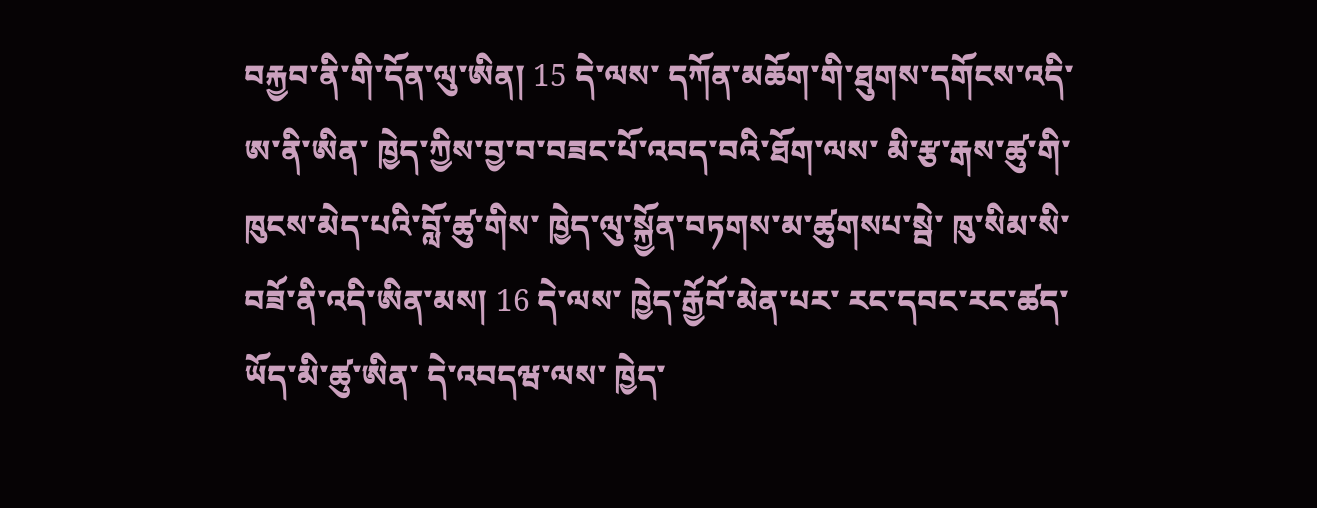བརྐྱབ་ནི་གི་དོན་ལུ་ཨིན། 15 དེ་ལས་ དཀོན་མཆོག་གི་ཐུགས་དགོངས་འདི་ཨ་ནི་ཨིན་ ཁྱེད་ཀྱིས་བྱ་བ་བཟང་པོ་འབད་བའི་ཐོག་ལས་ མི་རྩ་རྒས་ཚུ་གི་ཁུངས་མེད་པའི་བློ་ཚུ་གིས་ ཁྱེད་ལུ་སྐྱོན་བཏགས་མ་ཚུགསཔ་སྦེ་ ཁུ་སིམ་སི་བཟོ་ནི་འདི་ཨིན་མས། 16 དེ་ལས་ ཁྱེད་རྒྱོབོ་མེན་པར་ རང་དབང་རང་ཚད་ཡོད་མི་ཚུ་ཨིན་ དེ་འབདཝ་ལས་ ཁྱེད་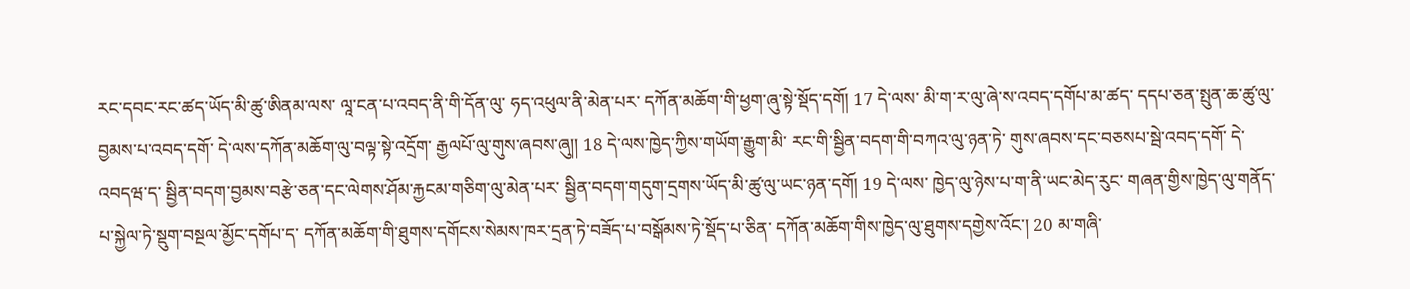རང་དབང་རང་ཚད་ཡོད་མི་ཚུ་ཨིནམ་ལས་ ལཱ་ངན་པ་འབད་ནི་གི་དོན་ལུ་ ཧད་འཕུལ་ནི་མེན་པར་ དཀོན་མཆོག་གི་ཕྱག་ཞུ་སྟེ་སྡོད་དགོ། 17 དེ་ལས་ མི་ག་ར་ལུ་ཞེ་ས་འབད་དགོཔ་མ་ཚད་ དདཔ་ཅན་སྤུན་ཆ་ཚུ་ལུ་བྱམས་པ་འབད་དགོ་ དེ་ལས་དཀོན་མཆོག་ལུ་བལྟ་སྟེ་འདྲོག་ རྒྱལཔོ་ལུ་གུས་ཞབས་ཞུ།། 18 དེ་ལས་ཁྱེད་ཀྱིས་གཡོག་རྒྱུག་མི་ རང་གི་སྦྱིན་བདག་གི་བཀའ་ལུ་ཉན་ཏེ་ གུས་ཞབས་དང་བཅསཔ་སྦེ་འབད་དགོ་ དེ་འབདཝ་ད་ སྦྱིན་བདག་བྱམས་བརྩེ་ཅན་དང་ལེགས་ཤོམ་རྐྱངམ་གཅིག་ལུ་མེན་པར་ སྦྱིན་བདག་གདུག་དྲགས་ཡོད་མི་ཚུ་ལུ་ཡང་ཉན་དགོ། 19 དེ་ལས་ ཁྱེད་ལུ་ཉེས་པ་ག་ནི་ཡང་མེད་རུང་ གཞན་གྱིས་ཁྱེད་ལུ་གནོད་པ་སྐྱེལ་ཏེ་སྡུག་བསྔལ་མྱོང་དགོཔ་ད་ དཀོན་མཆོག་གི་ཐུགས་དགོངས་སེམས་ཁར་དྲན་ཏེ་བཟོད་པ་བསྒོམས་ཏེ་སྡོད་པ་ཅིན་ དཀོན་མཆོག་གིས་ཁྱེད་ལུ་ཐུགས་དགྱེས་འོང་། 20 མ་གཞི་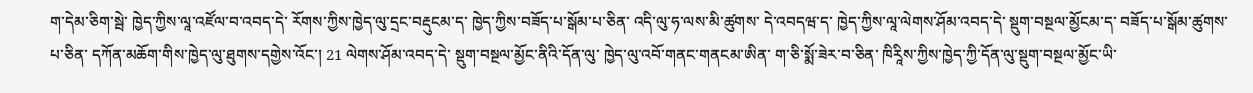ག་དེམ་ཅིག་སྦེ་ ཁྱེད་ཀྱིས་ལཱ་འཛོལ་བ་འབད་དེ་ རོགས་ཀྱིས་ཁྱེད་ལུ་དྲང་བརྡུངམ་ད་ ཁྱེད་ཀྱིས་བཟོད་པ་སྒོམ་པ་ཅིན་ འདི་ལུ་ཧ་ལས་མི་ཚུགས་ དེ་འབདཝ་ད་ ཁྱེད་ཀྱིས་ལཱ་ལེགས་ཤོམ་འབད་དེ་ སྡུག་བསྔལ་མྱོངམ་ད་ བཟོད་པ་སྒོམ་ཚུགས་པ་ཅིན་ དཀོན་མཆོག་གིས་ཁྱེད་ལུ་ཐུགས་དགྱེས་འོང་། 21 ལེགས་ཤོམ་འབད་དེ་ སྡུག་བསྔལ་མྱོང་ནིའི་དོན་ལུ་ ཁྱེད་ལུ་འབོ་གནང་གནངམ་ཨིན་ ག་ཅི་སྨོ་ཟེར་བ་ཅིན་ ཁིརཱིས་ཀྱིས་ཁྱེད་ཀྱི་དོན་ལུ་སྡུག་བསྔལ་མྱོང་ཡི་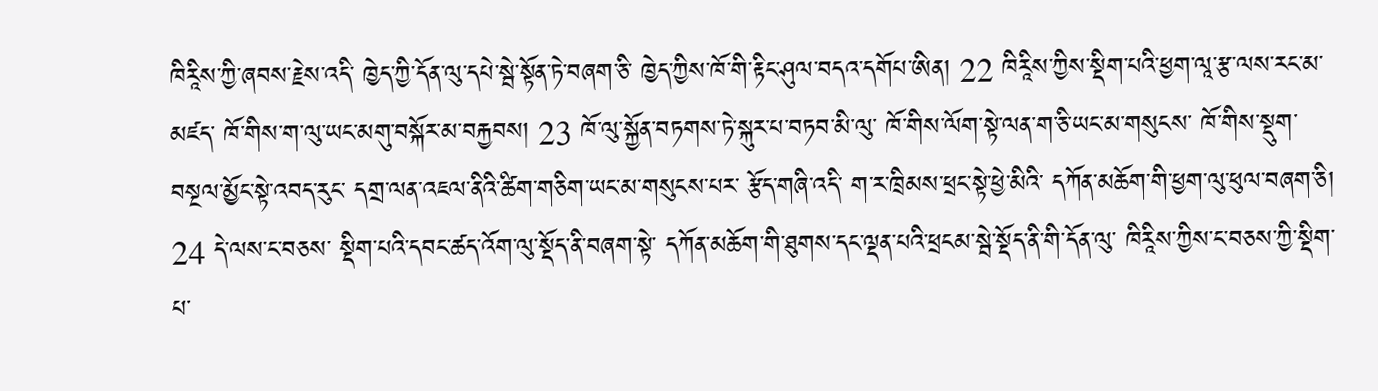ཁིརཱིས་ཀྱི་ཞབས་རྗེས་འདི་ ཁྱེད་ཀྱི་དོན་ལུ་དཔེ་སྦེ་སྟོན་ཏེ་བཞག་ཅི་ ཁྱེད་ཀྱིས་ཁོ་གི་རྟིང་ཤུལ་བདའ་དགོཔ་ཨིན། 22 ཁིརཱིས་ཀྱིས་སྡིག་པའི་ཕྱག་ལཱ་རྩ་ལས་རང་མ་མཛད་ ཁོ་གིས་ག་ལུ་ཡང་མགུ་བསྐོར་མ་བརྐྱབས། 23 ཁོ་ལུ་སྐྱོན་བཏགས་ཏེ་སྐུར་པ་བཏབ་མི་ལུ་ ཁོ་གིས་ལོག་སྟེ་ལན་ག་ཅི་ཡང་མ་གསུངས་ ཁོ་གིས་སྡུག་བསྔལ་མྱོང་སྟེ་འབད་རུང་ དགྲ་ལན་འཇལ་ནིའི་ཚིག་གཅིག་ཡང་མ་གསུངས་པར་ རྩོད་གཞི་འདི་ ག་ར་ཁྲིམས་ཕྲང་སྟེ་ཕྱེ་མིའི་ དཀོན་མཆོག་གི་ཕྱག་ལུ་ཕུལ་བཞག་ཅི། 24 དེ་ལས་ང་བཅས་ སྡིག་པའི་དབང་ཚད་འོག་ལུ་སྡོད་ནི་བཞག་སྟེ་ དཀོན་མཆོག་གི་ཐུགས་དང་ལྡན་པའི་ཕྲངམ་སྦེ་སྡོད་ནི་གི་དོན་ལུ་ ཁིརཱིས་ཀྱིས་ང་བཅས་ཀྱི་སྡིག་པ་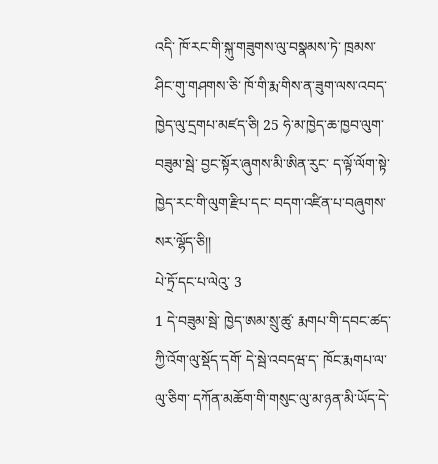འདི་ ཁོ་རང་གི་སྐུ་གཟུགས་ལུ་བསྣམས་ཏེ་ ཁྲམས་ཤིང་གུ་གཤགས་ཅི་ ཁོ་གི་རྨ་གིས་ན་ཟུག་ལས་འབད་ ཁྱེད་ལུ་དྲགཔ་མཛད་ཅི། 25 ཧེ་མ་ཁྱེད་ཆ་ཁྱབ་ལུག་བཟུམ་སྦེ་ བྱང་སྟོར་ཞུགས་མི་ཨིན་རུང་ ད་ལྟོ་ལོག་སྟེ་ ཁྱེད་རང་གི་ལུག་རྫིཔ་དང་ བདག་འཛིན་པ་བཞུགས་སར་ལྷོད་ཅི།།
པེ་ཏྲོ་དང་པ་ལེའུ་ 3
1 དེ་བཟུམ་སྦེ་ ཁྱེད་ཨམ་སྲུ་ཚུ་ རྨགཔ་གི་དབང་ཚད་ཀྱི་འོག་ལུ་སྡོད་དགོ་ དེ་སྦེ་འབདཝ་ད་ ཁོང་རྨགཔ་ལ་ལུ་ཅིག་ དཀོན་མཆོག་གི་གསུང་ལུ་མ་ཉན་མི་ཡོད་དེ་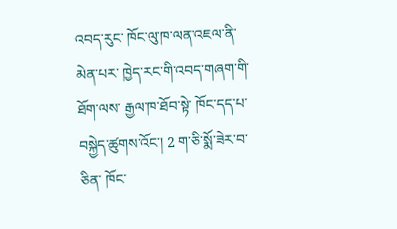འབད་རུང་ ཁོང་ལུ་ཁ་ལན་འཇལ་ནི་མེན་པར་ ཁྱེད་རང་གི་འབད་གཞག་གི་ཐོག་ལས་ རྒྱལ་ཁ་ཐོབ་སྟེ་ ཁོང་དད་པ་བསྐྱེད་ཚུགས་འོང་། 2 ག་ཅི་སྨོ་ཟེར་བ་ཅིན་ ཁོང་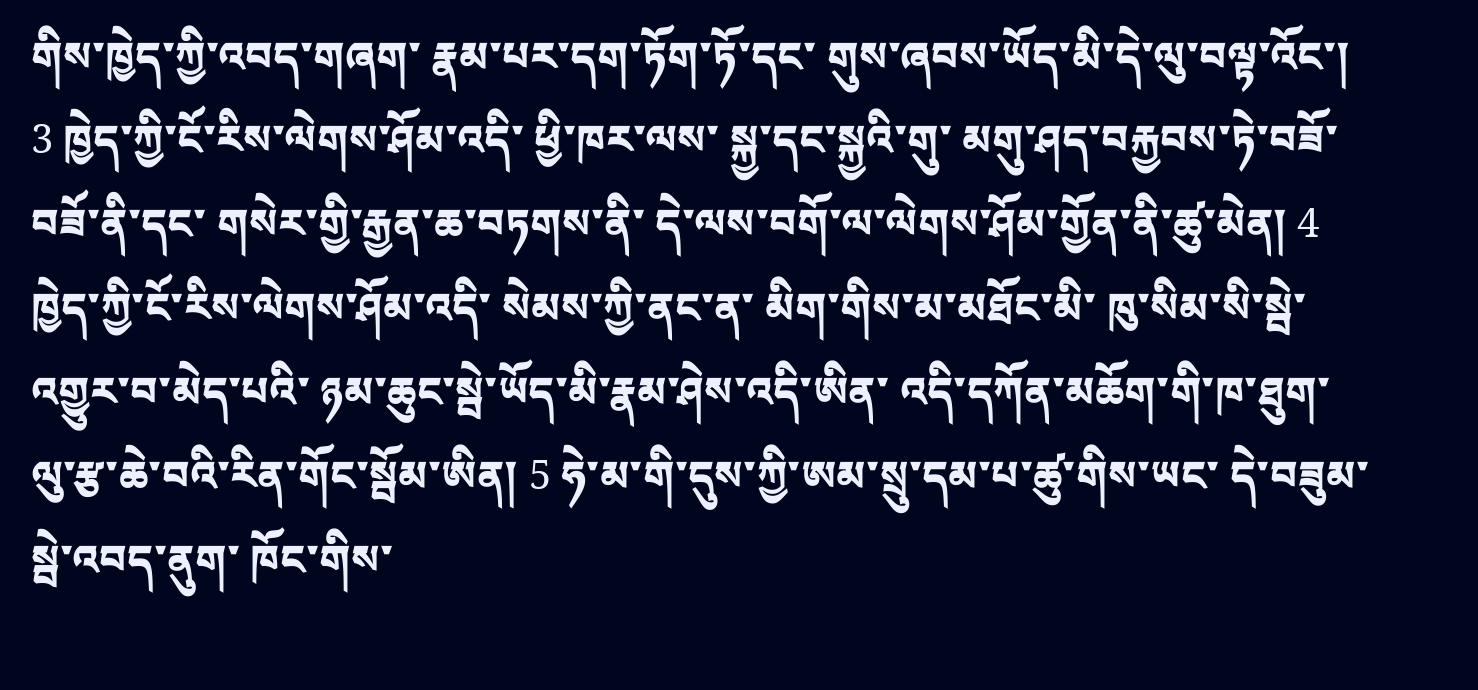གིས་ཁྱེད་ཀྱི་འབད་གཞག་ རྣམ་པར་དག་ཏོག་ཏོ་དང་ གུས་ཞབས་ཡོད་མི་དེ་ལུ་བལྟ་འོང་། 3 ཁྱེད་ཀྱི་ངོ་རིས་ལེགས་ཤོམ་འདི་ ཕྱི་ཁར་ལས་ སྐྱ་དང་སྐྱའི་གུ་ མགུ་ཤད་བརྐྱབས་ཏེ་བཟོ་བཟོ་ནི་དང་ གསེར་གྱི་རྒྱན་ཆ་བཏགས་ནི་ དེ་ལས་བགོ་ལ་ལེགས་ཤོམ་གྱོན་ནི་ཚུ་མེན། 4 ཁྱེད་ཀྱི་ངོ་རིས་ལེགས་ཤོམ་འདི་ སེམས་ཀྱི་ནང་ན་ མིག་གིས་མ་མཐོང་མི་ ཁུ་སིམ་སི་སྦེ་ འགྱུར་བ་མེད་པའི་ ཉམ་ཆུང་སྦེ་ཡོད་མི་རྣམ་ཤེས་འདི་ཨིན་ འདི་དཀོན་མཆོག་གི་ཁ་ཐུག་ལུ་རྩ་ཆེ་བའི་རིན་གོང་སྦོམ་ཨིན། 5 ཧེ་མ་གི་དུས་ཀྱི་ཨམ་སྲུ་དམ་པ་ཚུ་གིས་ཡང་ དེ་བཟུམ་སྦེ་འབད་ནུག་ ཁོང་གིས་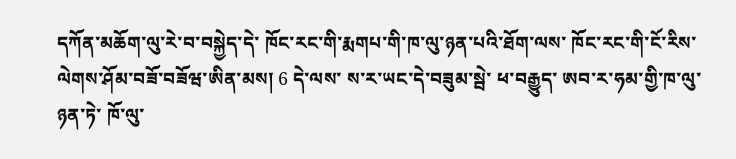དཀོན་མཆོག་ལུ་རེ་བ་བསྐྱེད་དེ་ ཁོང་རང་གི་རྨགཔ་གི་ཁ་ལུ་ཉན་པའི་ཐོག་ལས་ ཁོང་རང་གི་ངོ་རིས་ལེགས་ཤོམ་བཟོ་བཟོཝ་ཨིན་མས། 6 དེ་ལས་ ས་ར་ཡང་དེ་བཟུམ་སྦེ་ ཕ་བརྒྱུད་ ཨབ་ར་ཧམ་གྱི་ཁ་ལུ་ཉན་ཏེ་ ཁོ་ལུ་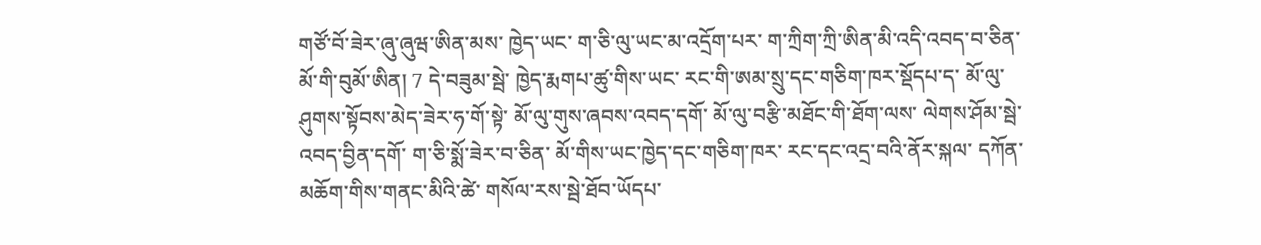གཙོ་བོ་ཟེར་ཞུ་ཞུཝ་ཨིན་མས་ ཁྱེད་ཡང་ ག་ཅི་ལུ་ཡང་མ་འདྲོག་པར་ ག་ཀྲིག་ཀྲི་ཨིན་མི་འདི་འབད་བ་ཅིན་ མོ་གི་བུམོ་ཨིན། 7 དེ་བཟུམ་སྦེ་ ཁྱེད་རྨགཔ་ཚུ་གིས་ཡང་ རང་གི་ཨམ་སྲུ་དང་གཅིག་ཁར་སྡོདཔ་ད་ མོ་ལུ་ཤུགས་སྟོབས་མེད་ཟེར་ཧ་གོ་སྟེ་ མོ་ལུ་གུས་ཞབས་འབད་དགོ་ མོ་ལུ་བརྩི་མཐོང་གི་ཐོག་ལས་ ལེགས་ཤོམ་སྦེ་འབད་བྱིན་དགོ་ ག་ཅི་སྨོ་ཟེར་བ་ཅིན་ མོ་གིས་ཡང་ཁྱེད་དང་གཅིག་ཁར་ རང་དང་འདྲ་བའི་ནོར་སྐལ་ དཀོན་མཆོག་གིས་གནང་མིའི་ཚེ་ གསོལ་རས་སྦེ་ཐོབ་ཡོདཔ་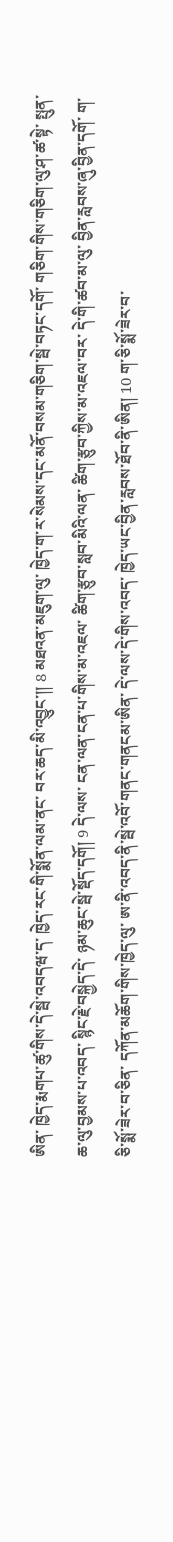ཨིན་ ཁྱེད་རྨགཔ་ཚུ་གིས་དེ་སྦེ་འབདཝ་ད་ ཁྱེད་རང་གི་སྨོན་ལམ་ནང་ བར་ཆད་མི་འབྱུང་།། 8 མཐའན་མཇུག་ལུ་ ཁྱེད་ག་ར་སེམས་དང་མནོ་བསམ་གཅིག་སྦེ་བཏང་དགོ་ གཅིག་གིས་གཅིག་ལུ་ཤ་ཚ་སྟེ་ སྤུན་ཆ་ལུ་བྱམས་པ་འབད་ སྙིང་རྗེ་བསྐྱེད་དེ་ ཉམ་ཆུང་སྦེ་སྡོད་དགོ། 9 དེ་ལས་ ངན་ལན་ངན་པ་གིས་མ་འཇལ་ ཚིག་རྩུབ་སླབ་མིའི་ལན་ ཚིག་རྩུབ་ཀྱིས་མ་འཇལ་བར་ དེ་གི་ཚབ་མ་ལུ་ བྱིན་རླབས་ཞུ་བྱིན་དགོ་ ག་ཅི་སྨོ་ཟེར་བ་ཅིན་ དཀོན་མཆོག་གིས་ཁྱེད་ལུ་ ཨ་ནི་འབད་ནི་སྦེ་འབོ་གནང་གནངམ་ཨིན་ དེ་ལས་དེ་གིས་འབད་ ཁྱེད་ཡང་བྱིན་རླབས་ཐོབ་ནི་ཨིན། 10 ག་ཅི་སྨོ་ཟེར་བ་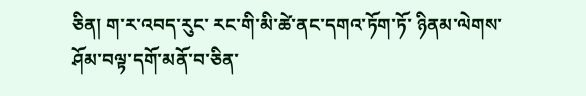ཅིན། ག་ར་འབད་རུང་ རང་གི་མི་ཚེ་ནང་དགའ་ཏོག་ཏོ་ ཉིནམ་ལེགས་ཤོམ་བལྟ་དགོ་མནོ་བ་ཅིན་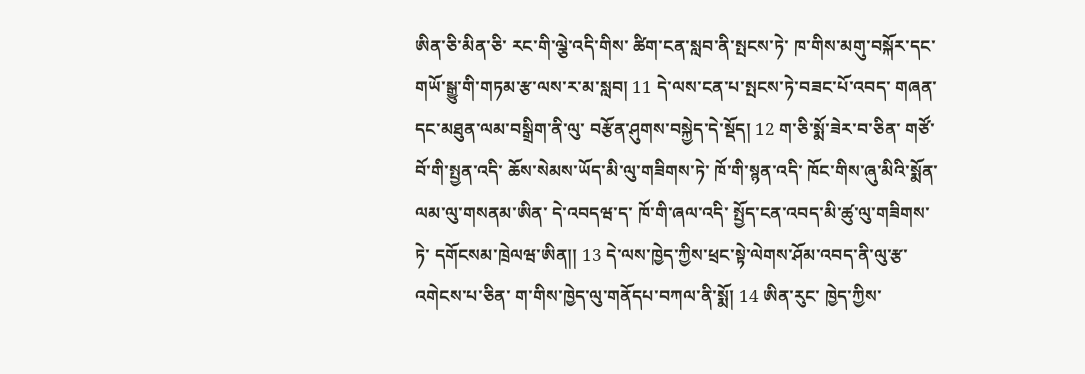ཨིན་ཅི་མིན་ཅི་ རང་གི་ལྕེ་འདི་གིས་ ཚིག་ངན་སླབ་ནི་སྤངས་ཏེ་ ཁ་གིས་མགུ་བསྐོར་དང་གཡོ་སྒྱུ་གི་གཏམ་རྩ་ལས་ར་མ་སླབ། 11 དེ་ལས་ངན་པ་སྤངས་ཏེ་བཟང་པོ་འབད་ གཞན་དང་མཐུན་ལམ་བསྒྲིག་ནི་ལུ་ བརྩོན་ཤུགས་བསྐྱེད་དེ་སྡོད། 12 ག་ཅི་སྨོ་ཟེར་བ་ཅིན་ གཙོ་བོ་གི་སྤྱན་འདི་ ཆོས་སེམས་ཡོད་མི་ལུ་གཟིགས་ཏེ་ ཁོ་གི་སྙན་འདི་ ཁོང་གིས་ཞུ་མིའི་སྨོན་ལམ་ལུ་གསནམ་ཨིན་ དེ་འབདཝ་ད་ ཁོ་གི་ཞལ་འདི་ སྤྱོད་ངན་འབད་མི་ཚུ་ལུ་གཟིགས་ཏེ་ དགོངསམ་ཁྲེལཝ་ཨིན།། 13 དེ་ལས་ཁྱེད་ཀྱིས་ཕྲང་སྟེ་ལེགས་ཤོམ་འབད་ནི་ལུ་རྩ་འགེངས་པ་ཅིན་ ག་གིས་ཁྱེད་ལུ་གནོདཔ་བཀལ་ནི་སྨོ། 14 ཨིན་རུང་ ཁྱེད་ཀྱིས་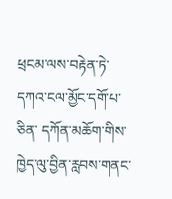ཕྲངམ་ལས་བརྟེན་ཏེ་ དཀའ་ངལ་མྱོང་དགོ་པ་ཅིན་ དཀོན་མཆོག་གིས་ཁྱེད་ལུ་བྱིན་རླབས་གནང་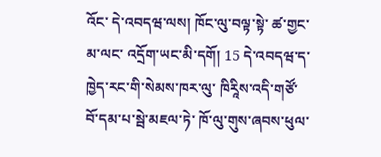འོང་ དེ་འབདཝ་ལས། ཁོང་ལུ་བལྟ་སྟེ་ ཚ་གྱང་མ་ལང་ འདྲོག་ཡང་མི་དགོ། 15 དེ་འབདཝ་ད་ ཁྱེད་རང་གི་སེམས་ཁར་ལུ་ ཁིརཱིས་འདི་གཙོ་བོ་དམ་པ་སྦེ་མཇལ་ཏེ་ ཁོ་ལུ་གུས་ཞབས་ཕུལ་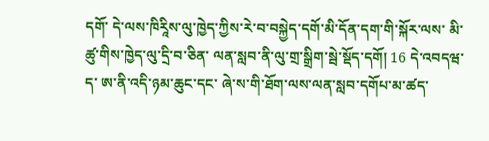དགོ་ དེ་ལས་ཁིརཱིས་ལུ་ཁྱེད་ཀྱིས་རེ་བ་བསྐྱེད་དགོ་མི་དོན་དག་གི་སྐོར་ལས་ མི་ཚུ་གིས་ཁྱེད་ལུ་དྲི་བ་ཅིན་ ལན་སླབ་ནི་ལུ་གྲ་སྒྲིག་སྦེ་སྡོད་དགོ། 16 དེ་འབདཝ་ད་ ཨ་ནི་འདི་ཉམ་ཆུང་དང་ ཞེ་ས་གི་ཐོག་ལས་ལན་སླབ་དགོཔ་མ་ཚད་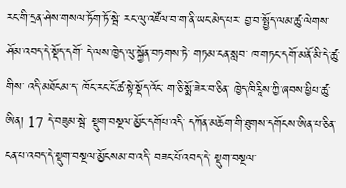རང་གི་དྲན་ཤེས་གསལ་ཏོག་ཏོ་སྦེ་ རང་ལུ་འཛོལ་བ་ག་ནི་ཡང་མེད་པར་ བྱ་བ་སྤྱོད་ལམ་ཚུ་ལེགས་ཤོམ་འབད་དེ་སྡོད་དགོ་ དེ་ལས་ཁྱེད་ལུ་སྐྱོན་བཏགས་ཏེ་ གཏམ་ངན་སླབ་ ཁ་གཏང་དགོ་མནོ་མི་དེ་ཚུ་གིས་ འདི་མཐོངམ་ད་ ཁོང་རང་ངོ་ཚ་སྟེ་སྡོད་འོང་ ག་ཅི་སྨོ་ཟེར་བ་ཅིན་ ཁྱེད་ཁིརཱིས་ཀྱི་ཞབས་ཕྱིཔ་ཚུ་ཨིན། 17 དེ་བཟུམ་སྦེ་ སྡུག་བསྔལ་མྱོང་དགོཔ་འདི་ དཀོན་མཆོག་གི་ཐུགས་དགོངས་ཨིན་པ་ཅིན་ ངན་པ་འབད་དེ་སྡུག་བསྔལ་མྱོངསམ་བ་འདི་ བཟང་པོ་འབད་དེ་ སྡུག་བསྔལ་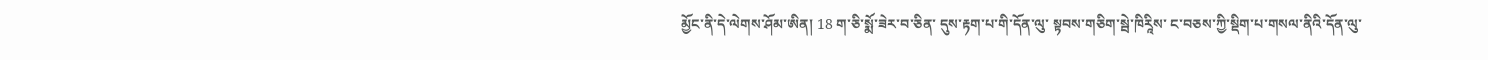མྱོང་ནི་དེ་ལེགས་ཤོམ་ཨིན། 18 ག་ཅི་སྨོ་ཟེར་བ་ཅིན་ དུས་རྟག་པ་གི་དོན་ལུ་ སྟབས་གཅིག་སྦེ་ཁིརཱིས་ ང་བཅས་ཀྱི་སྡིག་པ་གསལ་ནིའི་དོན་ལུ་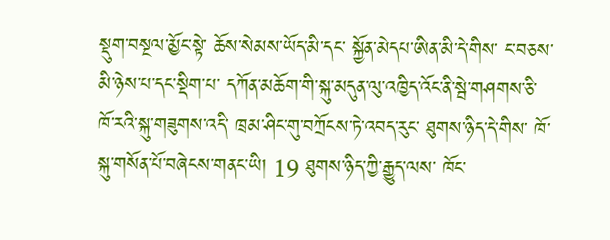སྡུག་བསྔལ་མྱོང་སྟེ་ ཆོས་སེམས་ཡོད་མི་དང་ སྐྱོན་མེདཔ་ཨིན་མི་དེ་གིས་ ང་བཅས་མི་ཉེས་པ་དང་སྡིག་པ་ དཀོན་མཆོག་གི་སྐུ་མདུན་ལུ་འཁྱིད་འོང་ནི་སྦེ་གཤགས་ཅི་ ཁོ་རའི་སྐུ་གཟུགས་འདི་ ཁྲམ་ཤིང་གུ་བཀྲོངས་ཏེ་འབད་རུང་ ཐུགས་ཉིད་དེ་གིས་ ཁོ་སྐུ་གསོན་པོ་བཞེངས་གནང་ཡི། 19 ཐུགས་ཉིད་ཀྱི་རྒྱུད་ལས་ ཁོང་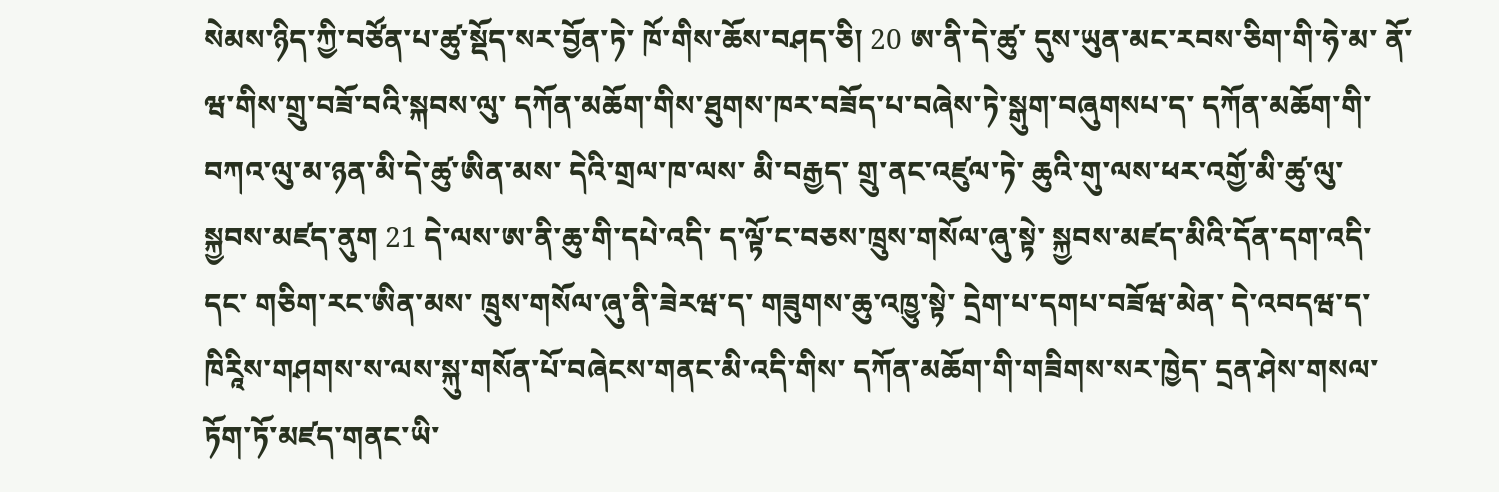སེམས་ཉིད་ཀྱི་བཙོན་པ་ཚུ་སྡོད་སར་བྱོན་ཏེ་ ཁོ་གིས་ཆོས་བཤད་ཅི། 20 ཨ་ནི་དེ་ཚུ་ དུས་ཡུན་མང་རབས་ཅིག་གི་ཧེ་མ་ ནོ་ཝ་གིས་གྲུ་བཟོ་བའི་སྐབས་ལུ་ དཀོན་མཆོག་གིས་ཐུགས་ཁར་བཟོད་པ་བཞེས་ཏེ་སྒུག་བཞུགསཔ་ད་ དཀོན་མཆོག་གི་བཀའ་ལུ་མ་ཉན་མི་དེ་ཚུ་ཨིན་མས་ དེའི་གྲལ་ཁ་ལས་ མི་བརྒྱད་ གྲུ་ནང་འཛུལ་ཏེ་ ཆུའི་གུ་ལས་ཕར་འགྱོ་མི་ཚུ་ལུ་སྐྱབས་མཛད་ནུག 21 དེ་ལས་ཨ་ནི་ཆུ་གི་དཔེ་འདི་ ད་ལྟོ་ང་བཅས་ཁྲུས་གསོལ་ཞུ་སྟེ་ སྐྱབས་མཛད་མིའི་དོན་དག་འདི་དང་ གཅིག་རང་ཨིན་མས་ ཁྲུས་གསོལ་ཞུ་ནི་ཟེརཝ་ད་ གཟུགས་ཆུ་འཁྱུ་སྟེ་ དྲེག་པ་དགཔ་བཟོཝ་མེན་ དེ་འབདཝ་ད་ ཁིརཱིས་གཤགས་ས་ལས་སྐུ་གསོན་པོ་བཞེངས་གནང་མི་འདི་གིས་ དཀོན་མཆོག་གི་གཟིགས་སར་ཁྱེད་ དྲན་ཤེས་གསལ་ཏོག་ཏོ་མཛད་གནང་ཡི་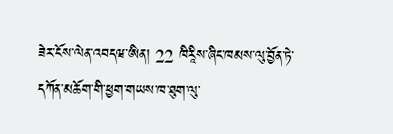ཟེར་ངོས་ལེན་འབདཝ་ཨིན། 22 ཁིརཱིས་ཞིང་ཁམས་ལུ་བྱོན་ཏེ་ དཀོན་མཆོག་གི་ཕྱག་གཡས་ཁ་ཐུག་ལུ་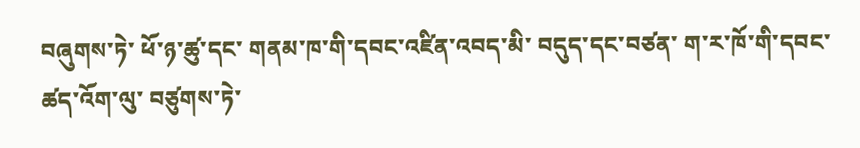བཞུགས་ཏེ་ ཕོ་ཉ་ཚུ་དང་ གནམ་ཁ་གི་དབང་འཛིན་འབད་མི་ བདུད་དང་བཙན་ ག་ར་ཁོ་གི་དབང་ཚད་འོག་ལུ་ བཙུགས་ཏེ་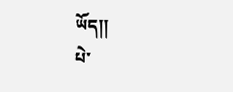ཡོད།།
པེ་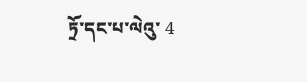ཏྲོ་དང་པ་ལེའུ་ 4